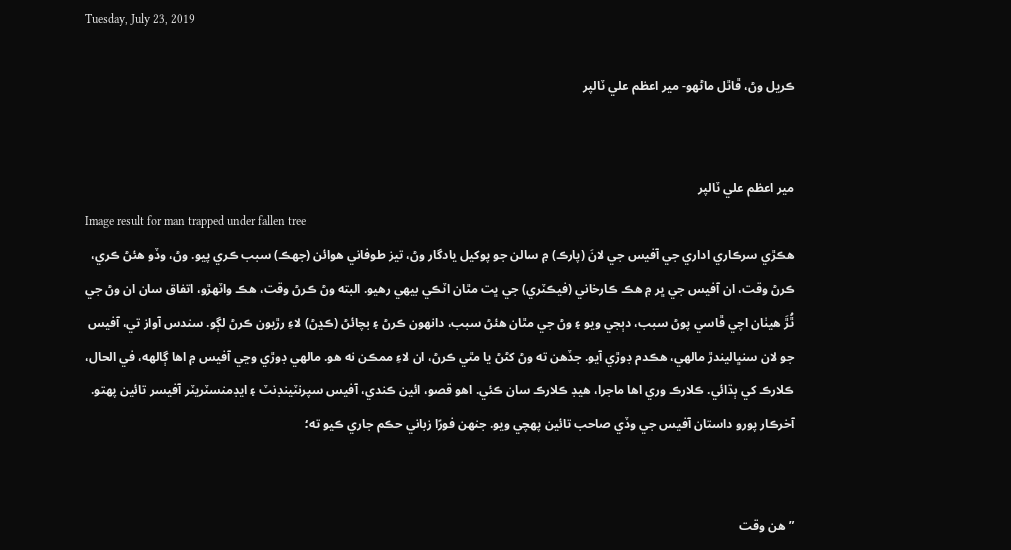Tuesday, July 23, 2019

ڪريل وڻ، ڦاٿل ماڻھو- مير اعظم علي ٽالپر


مير اعظم علي ٽالپر
Image result for man trapped under fallen tree
هڪڙي سرڪاري اداري جي آفيس جي لانَ (پارڪ) ۾ سالن جو پوکيل يادگار وڻ، تيز طوفاني هوائن (جهڪ) سبب ڪري پيو. وڻ، وڏو هئڻ ڪري، ڪرڻ وقت، ان آفيس جي ڀر ۾ هڪ ڪارخاني (فيڪٽري) جي ڀت مٿان اٽڪي بيهي رهيو. البته وڻ ڪرڻ وقت، هڪ واٽهڙو، اتفاق سان ان وڻ جي ٿُڙَ هيٺان اچي ڦاسي پوڻ سبب، دٻجي ويو ۽ وڻ جي مٿان هئڻ سبب، دانهون ڪرڻ ۽ بچائڻ (ڪڍڻ) لاءِ رڙيون ڪرڻ لڳو. سندس آواز تي، آفيس جو لان سنڀاليندڙ مالهي، هڪدم ڊوڙي آيو. جڏھن ته وڻ کڻڻ يا مٿي ڪرڻ، ان لاءِ ممڪن نه هو. مالهي ڊوڙي وڃي آفيس ۾ اها ڳالهه، في الحال، ڪلارڪ کي ٻڌائي. ڪلارڪ وري اها ماجرا، هيڊ ڪلارڪ سان ڪئي. اهو قصو، ائين ڪندي، آفيس سپرنٽينڊنٽ ۽ ايڊمنسٽريٽر آفيسر تائين پھتو. آخرڪار پورو داستان آفيس جي وڏي صاحب تائين پهچي ويو. جنهن فورًا زباني حڪم جاري ڪيو ته؛


”هن وقت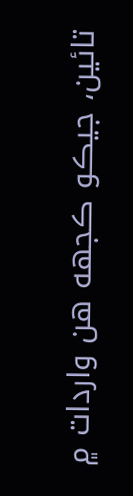تائين، جيڪو ڪجهه هن واردات ۾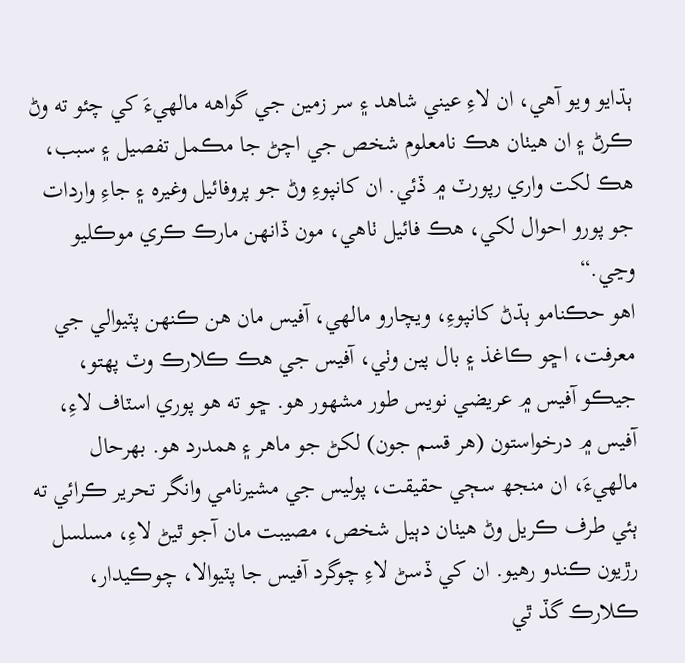ٻڌايو ويو آهي، ان لاءِ عيني شاهد ۽ سر زمين جي گواهه مالهيءَ کي چئو ته وڻ ڪرڻ ۽ ان هيٺان هڪ نامعلوم شخص جي اچڻ جا مڪمل تفصيل ۽ سبب، هڪ لکت واري رپورٽ ۾ ڏئي. ان کانپوءِ وڻ جو پروفائيل وغيره ۽ جاءِ واردات جو پورو احوال لکي، هڪ فائيل ٺاهي، مون ڏانهن مارڪ ڪري موڪليو وڃي.“
اھو حڪنامو ٻڌڻ کانپوءِ، ويچارو مالهي، آفيس مان هن ڪنهن پٽيوالي جي معرفت، اڇو ڪاغذ ۽ بال پين وٺي، آفيس جي ھڪ ڪلارڪ وٽ پهتو، جيڪو آفيس ۾ عريضي نويس طور مشهور هو. ڇو ته هو پوري اسٽاف لاءِ، آفيس ۾ درخواستون (هر قسم جون) لکڻ جو ماهر ۽ همدرد هو. بهرحال مالهيءَ، ان منجھ سڄي حقيقت، پوليس جي مشيرنامي وانگر تحرير ڪرائي ته ٻئي طرف ڪريل وڻ هيٺان دٻيل شخص، مصيبت مان آجو ٿيڻ لاءِ، مسلسل رڙيون ڪندو رھيو. ان کي ڏسڻ لاءِ چوگرد آفيس جا پٽيوالا، چوڪيدار، ڪلارڪ گڏ ٿي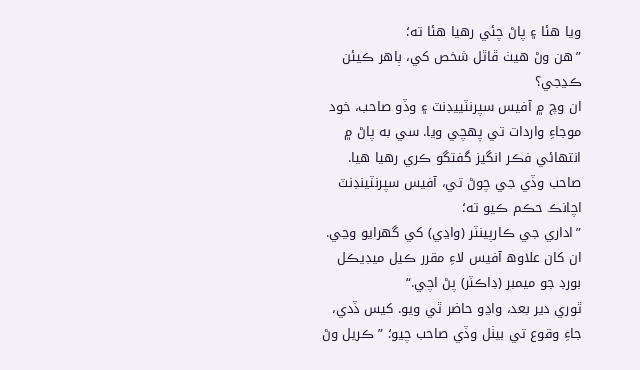ويا هئا ۽ پاڻ چئي رهيا هئا ته؛
”هن وڻ هيٺ ڦاٿل شخص کي، ٻاهر ڪيئن ڪڍجي؟
ان وچ ۾ آفيس سپرنٽييڊنٽ ۽ وڏو صاحب، خود موجاءِ واردات تي پهچي ويا. سي به پاڻ ۾ انتهائي فڪر انگيز گفتگو ڪري رھيا ھيا. صاحب وڏي جي چوڻ تي، آفيس سپرنٽينڊنٽ اچانڪ حڪم ڪيو ته؛
”اداري جي ڪارپينٽر (واڍي) کي گهرايو وڃي. ان کان علاوھ آفيس لاءِ مقرر ڪيل ميڊيڪل بورڊ جو ميمبر (ڊاڪٽر) پڻ اچي.“
ٿوري دير بعد، واڍو حاضر ٿي ويو. کيس ڏدي، جاءِ وقوع تي بيٺل وڏي صاحب چيو؛ ”ڪريل وڻ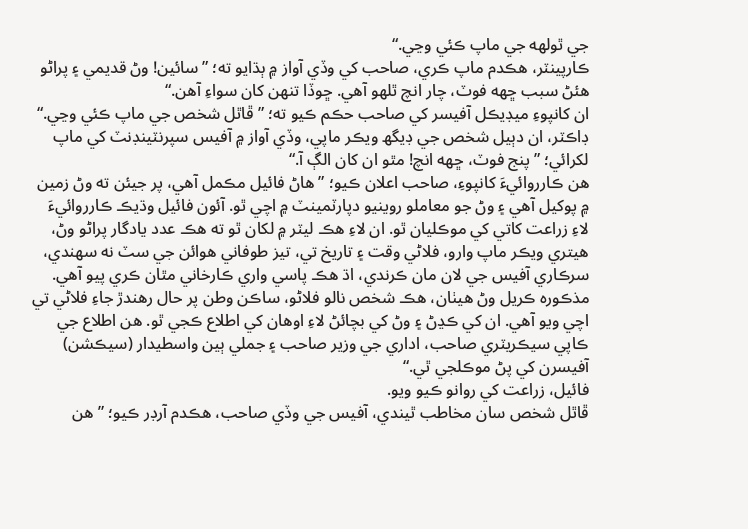جي ٿولهه جي ماپ ڪئي وڃي.“
ڪارپينٽر، هڪدم ماپ ڪري، صاحب کي وڏي آواز ۾ ٻڌايو ته؛ ”سائين! وڻ قديمي ۽ پراڻو هئڻ سبب ڇهه فوٽ، چار انچ ٿلھو آھي. ڇوڏا تنھن کان سواءِ آهن.“
ان کانپوءِ ميڊيڪل آفيسر کي صاحب حڪم ڪيو ته؛ ”ڦاٿل شخص جي ماپ ڪئي وڃي.“
ڊاڪٽر، ان دٻيل شخص جي ڊيگھ ويڪر ماپي، وڏي آواز ۾ آفيس سپرنٽينڊنٽ کي ماپ لکرائي؛ ”پنج فوٽ، ڇهه انچ! مٿو ان کان الڳ آ.“
هن ڪارروائيءَ کانپوءِ، صاحب اعلان ڪيو؛ ”هاڻ فائيل مڪمل آهي، پر جيئن ته وڻ زمين ۾ پوکيل آهي ۽ وڻ جو معاملو روينيو دپارٽمينٽ ۾ اچي ٿو. آئون فائيل وڌيڪ ڪارروائيءَ لاءِ زراعت کاتي کي موڪليان ٿو. ان لاءِ هڪ ليٽر ۾ لکان ٿو ته هڪ عدد يادگار پراڻو وڻ، هيتري ويڪر ماپ وارو، فلاڻي وقت ۽ تاريخ تي، تيز طوفاني هوائن جي سٽ نه سهندي، سرڪاري آفيس جي لان مان ڪرندي، اڌ هڪ پاسي واري ڪارخاني مٿان ڪري پيو آهي. مذڪوره ڪريل وڻ هيٺان، هڪ شخص نالو فلاڻو، ساڪن وطن پر حال رهندڙ جاءِ فلاڻي تي اچي ويو آهي. ان کي ڪڍڻ ۽ وڻ کي بچائڻ لاءِ اوهان کي اطلاع ڪجي ٿو. هن اطلاع جي ڪاپي سيڪريٽري صاحب، اداري جي وزير صاحب ۽ جملي ٻين واسطيدار (سيڪشن) آفيسرن کي پڻ موڪلجي ٿي.“
فائيل، زراعت کي روانو ڪيو ويو.
ڦاٿل شخص سان مخاطب ٿيندي، آفيس جي وڏي صاحب، هڪدم آرڊر ڪيو؛ ”هن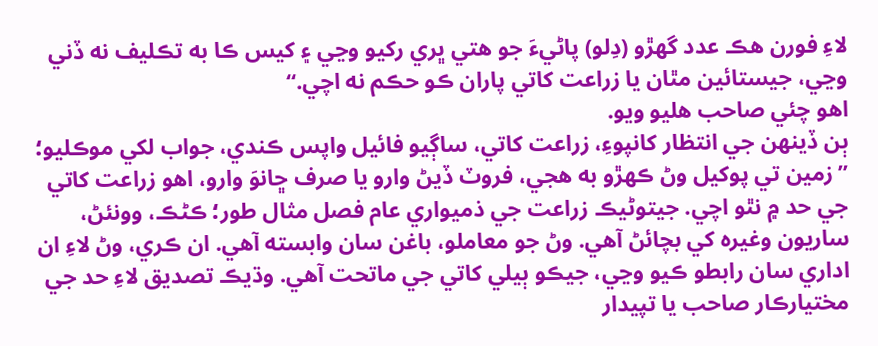لاءِ فورن هڪ عدد گهڙو (دِلو) پاڻيءَ جو هتي ڀري رکيو وڃي ۽ کيس ڪا به تڪليف نه ڏني وڃي، جيستائين مٿان يا زراعت کاتي پاران ڪو حڪم نه اچي.“
اهو چئي صاحب هليو ويو.
ٻن ڏينهن جي انتظار کانپوءِ، زراعت کاتي، ساڳيو فائيل واپس ڪندي، جواب لکي موڪليو؛ ”زمين تي پوکيل وڻ ڪهڙو به هجي، فروٽ ڏيڻ وارو يا صرف ڇانوَ وارو، اهو زراعت کاتي جي حد ۾ نٿو اچي. جيتوڻيڪ زراعت جي ذميواري عام فصل مثال طور؛ ڪڻڪ، وونئڻ، ساريون وغيره کي بچائڻ آھي. وڻ جو معاملو، باغن سان وابسته آهي. ان ڪري، وڻ لاءِ ان اداري سان رابطو ڪيو وڃي، جيڪو ٻيلي کاتي جي ماتحت آهي. وڌيڪ تصديق لاءِ حد جي مختيارڪار صاحب يا تپيدار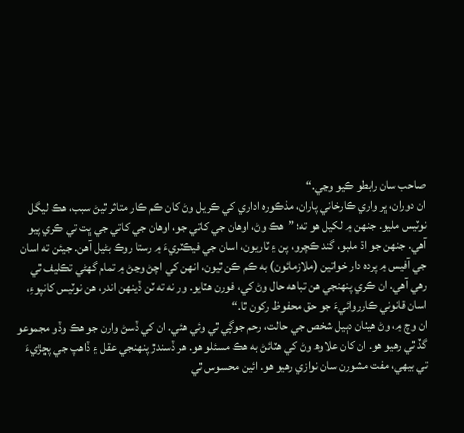صاحب سان رابطو ڪيو وڃي.“
ان دوران، ڀر واري ڪارخاني پاران، مذڪوره اداري کي ڪريل وڻ کان ڪم ڪار متاثر ٿيڻ سبب، هڪ ليگل نوٽيس مليو. جنهن ۾ لکيل هو ته؛ ”هڪ وڻ، اوهان جي کاتي جو، اوھان جي کاتي جي ڀت تي ڪري پيو آھي. جنھن جو اڌ ملبو، گند ڪچرو، پن ۽ ٽاريون، اسان جي فيڪٽريءَ ۾ رستا روڪ بڻيل آهن. جيئن ته اسان جي آفيس ۾ پرده دار خواتين (ملازمائون) به ڪم ڪن ٿيون، انهن کي اچڻ وڃڻ ۾ تمام گهڻي تڪليف ٿي رهي آهي. ان ڪري پنهنجي هن تباهه حال وڻ کي، فورن هٽايو. ور نه ته ٽن ڏينهن اندر، هن نوٽيس کانپوءِ، اسان قانوني ڪارروائيءَ جو حق محفوظ رکون ٿا.“
ان وچ ۾، وڻ هيٺان دٻيل شخص جي حالت، رحم جوڳي ٿي وئي هئي. ان کي ڏسڻ وارن جو هڪ وڏو مجموعو گڏ ٿي رهيو هو. ان کان علاوھ وڻ کي هٽائڻ به هڪ مسئلو هو. هر ڏسندڙ پنهنجي عقل ۽ ڏاهپ جي پڇڙيءَ تي بيهي، مفت مشورن سان نوازي رهيو هو. ائين محسوس ٿي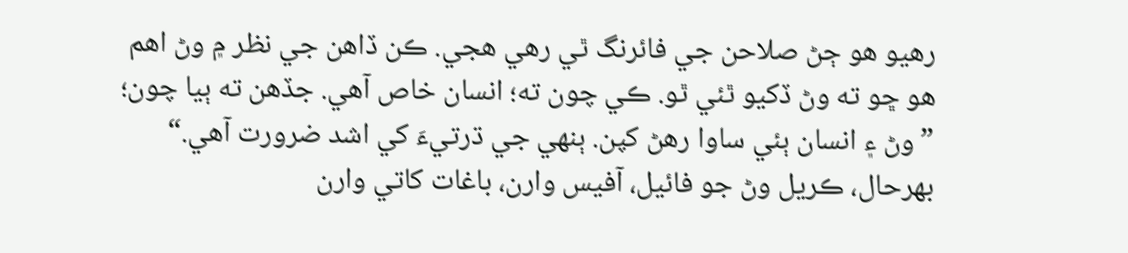رهيو هو ڄڻ صلاحن جي فائرنگ ٿي رهي هجي. ڪن ڏاهن جي نظر ۾ وڻ اهم هو ڇو ته وڻ ڏکيو ٿئي ٿو. ڪي چون ته؛ انسان خاص آهي. جڏهن ته ٻيا چون؛ ”وڻ ۽ انسان ٻئي ساوا رهڻ کپن. ٻنهي جي ڌرتيءَ کي اشد ضرورت آهي.“
بهرحال، ڪريل وڻ جو فائيل، آفيس وارن، باغات کاتي وارن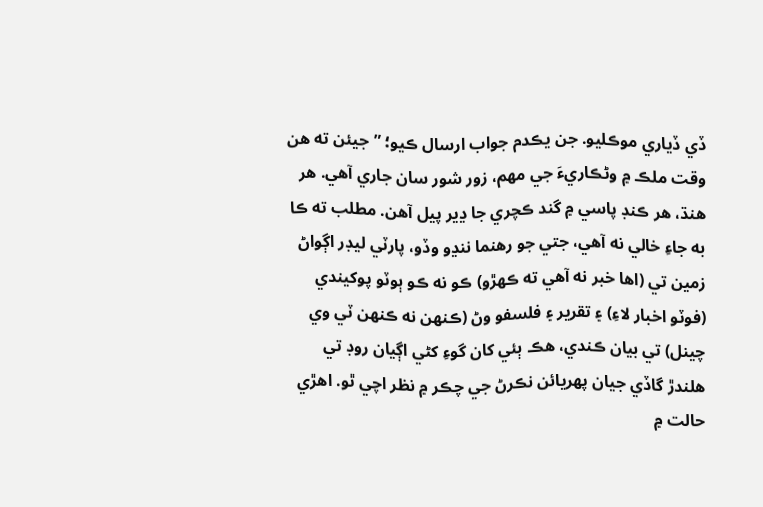ڏي ڏياري موڪليو. جن يڪدم جواب ارسال ڪيو؛ ”جيئن ته هن وقت ملڪ ۾ وڻڪاريءَ جي مهم، زور شور سان جاري آهي. هر هنڌ، ھر ڪنڊ پاسي ۾ گند ڪچري جا ڍير پيل آهن. مطلب ته ڪا به جاءِ خالي نه آهي، جتي جو رهنما ننڍو وڏو، پارٽي ليڊر اڳواڻ زمين تي (اها خبر نه آهي ته ڪهڙو) ڪو نه ڪو ٻوٽو پوکيندي (فوٽو اخبار لاءِ) ۽ تقرير ۽ فلسفو وڻ (ڪنهن نه ڪنهن ٽي وي چينل) تي بيان ڪندي، هڪ ٻئي کان گوءِ کڻي اڳيان روڊ تي هلندڙ گاڏي جيان پهريائن نڪرڻ جي چڪر ۾ نظر اچي ٿو. اهڙي حالت ۾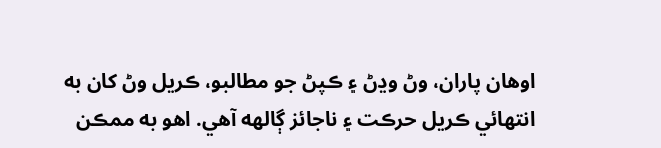اوهان پاران، وڻ وڍڻ ۽ ڪپڻ جو مطالبو، ڪريل وڻ کان به انتهائي ڪريل حرڪت ۽ ناجائز ڳالهه آهي. اهو به ممڪن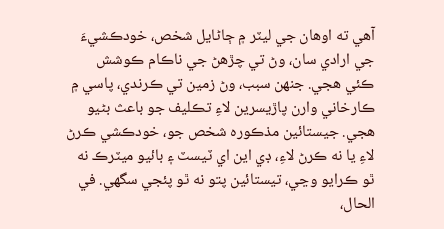آهي ته اوهان جي ليٽر ۾ ڄاڻايل شخص، خودڪشيءَ جي ارادي سان، وڻ تي چڙهڻ جي ناڪام ڪوشش ڪئي هجي. جنھن سبب، وڻ زمين تي ڪرندي، پاسي ۾ ڪارخاني وارن پاڙيسرين لاءِ تڪليف جو باعث بڻيو هجي. جيستائين مذڪوره شخص جو، خودڪشي ڪرڻ لاءِ يا نه ڪرڻ لاءِ، ڊي اين اي ٽيسٽ ۽ بائيو ميٽرڪ نه ٿو ڪرايو وڃي، تيستائين پتو نه ٿو پئجي سگھي. في الحال،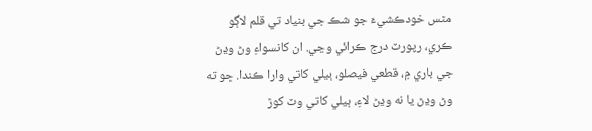مٿس خودڪشيءَ جو شڪ جي بنياد تي قلم لاڳو ڪري، رپورٽ درج ڪرائي وڃي. ان کانسواءِ وڻ وڍڻ جي باري ۾، قطعي فيصلو، ٻيلي کاتي وارا ڪندا. ڇو ته وڻ وڍڻ يا نه وڍڻ لاءِ، ٻيلي کاتي وٽ کوڙ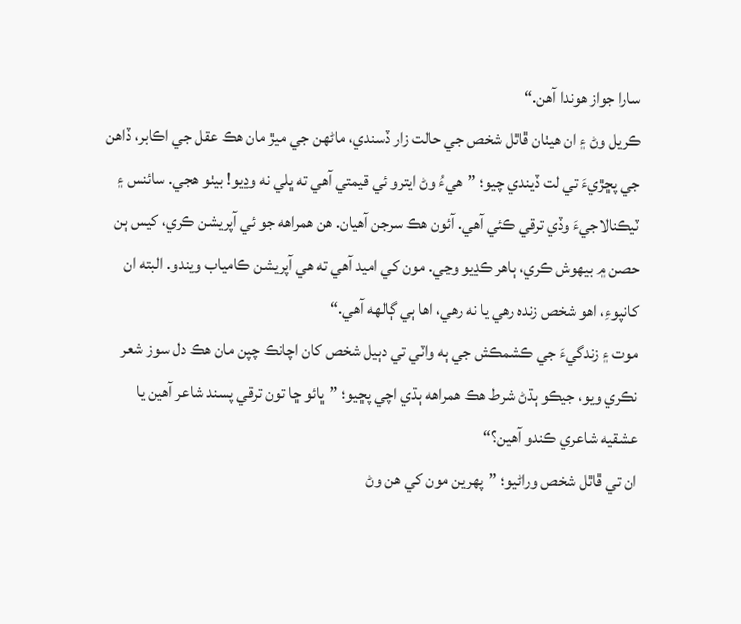سارا جواز هوندا آهن.“
ڪريل وڻ ۽ ان هيٺان ڦاٿل شخص جي حالت زار ڏسندي، ماڻهن جي ميڙ مان هڪ عقل جي اڪابر، ڏاهن جي پڇڙيءَ تي لت ڏيندي چيو؛ ”هيءُ وڻ ايترو ئي قيمتي آهي ته ڀلي نه وڍيو! بيٺو هجي. سائنس ۽ ٽيڪنالاجيءَ وڏي ترقي ڪئي آهي. آئون هڪ سرجن آهيان. هن همراهه جو ئي آپريشن ڪري، کيس ٻن حصن ۾ بيهوش ڪري، ٻاهر ڪڍيو وڃي. مون کي اميد آهي ته هي آپريشن ڪامياب ويندو. البته ان کانپوءِ، اهو شخص زنده رهي يا نه رهي، اها ٻي ڳالهه آهي.“
موت ۽ زندگيءَ جي ڪشمڪش جي ٻه واٽي تي دٻيل شخص کان اچانڪ چپن مان هڪ دل سوز شعر نڪري ويو، جيڪو ٻڌڻ شرط هڪ همراهه ٻڌي اچي پڇيو؛ ”ڀائو ڇا تون ترقي پسند شاعر آهين يا عشقيه شاعري ڪندو آهين؟“
ان تي ڦاٿل شخص وراڻيو؛ ”پهرين مون کي هن وڻ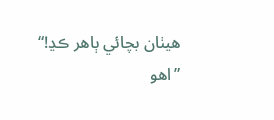هيٺان بچائي ٻاهر ڪڍ!“
”اهو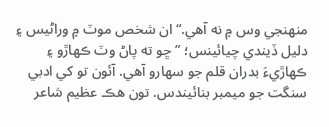منهنجي وس ۾ نه آهي.“ ان شخص موٽ ۾ وراڻيس ۽ دليل ڏيندي چيائينس؛ ”ڇو ته پاڻ وٽ ڪهاڙو ۽ ڪهاڙيءَ بدران قلم جو سهارو آهي. آئون تو کي ادبي سنگت جو ميمبر بنائيندس. تون هڪ عظيم شاعر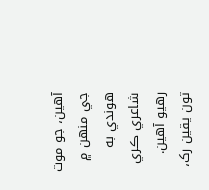آهين، جو موت جي منهن ۾ هوندي به شاعري ڪري رهيو آهين. تون يقين رک،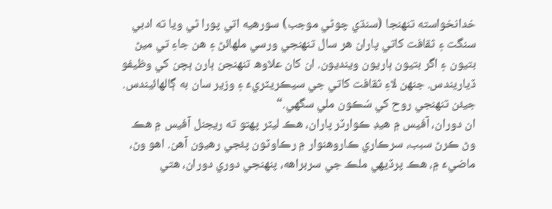خدانخواسته تنهنجا (سنڌي چوڻي موجب) سورهيه اتي پورا ٿي ويا ته ادبي سنگت ۽ ثقافت کاتي پاران هر سال تنهنجي ورسي ملهائڻ ۽ هن جاءِ تي ميڻ بتيون ۽ اگر بتيون ٻاريون وينديون. ان کان علاوھ تنهنجن ٻارن ٻچن کي وظيفو ڏياريندس. جنھن لاءِ ثقافت کاتي جي سيڪريٽريءَ ۽ وزير سان به ڳالهائيندس. جيئن تنهنجي روح کي سُڪون ملي سگهي.“
ان دوران، آفيس ۾ هيڊ ڪوارٽر پاران، هڪ ليٽر پهتو ته ريجنل آفيس ۾ هڪ وڻ ڪرڻ سبب، سرڪاري ڪاروهنوار ۾ رڪاوٽون پئجي رهيون آهن. اھو وڻ، ماضيءَ ۾، هڪ پرڏيهي ملڪ جي سربراهه، پنهنجي دوري دوران، هتي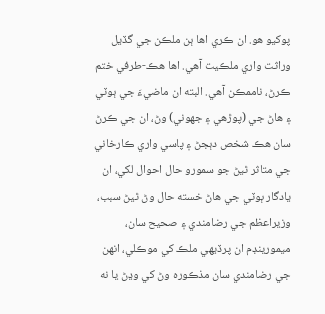پوکيو هو. ان ڪري اها ٻن ملڪن جي گڏيل وراثت واري ملڪيت آهي. اها هڪ-طرفي ختم ڪرڻ، ناممڪن آهي. البته ان ماضيءَ جي ٻوٽي ۽ هاڻ جي (پوڙهي ۽ جهوني) وڻ، ان جي ڪرڻ سان هڪ شخص دٻجڻ ۽ پاسي واري ڪارخاني جي متاثر ٿيڻ جو سمورو حال احوال لکي، ان يادگار ٻوٽي جي هاڻ خسته حال وڻ ٿيڻ سبب، وزيراعظم جي رضامندي ۽ صحيح سان، ميمورينڊم ان پرڏيهي ملڪ کي موڪلي، انهن جي رضامندي سان مذڪوره وڻ کي وڍڻ يا نه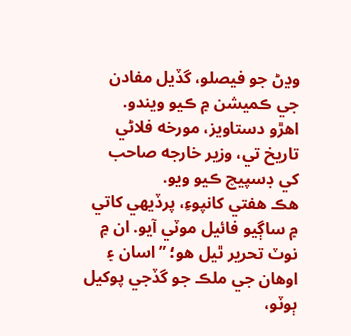وڍڻ جو فيصلو، گڏيل مفادن جي ڪميشن ۾ ڪيو ويندو.
اهڙو دستاويز، مورخه فلاڻي تاريخ تي، وزير خارجه صاحب کي ڊسپيچ ڪيو ويو.
هڪ هفتي کانپوءِ، پرڏيهي کاتي ۾ ساڳيو فائيل موٽي آيو. ان ۾ نوٽ تحرير ٿيل هو؛ ”اسان ۽ اوهان جي ملڪ جو گڏجي پوکيل ٻوٽو،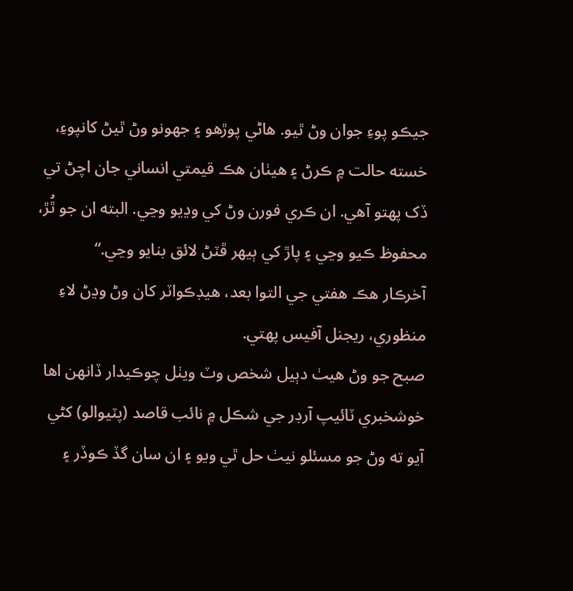جيڪو پوءِ جوان وڻ ٿيو. ھاڻي پوڙهو ۽ جهونو وڻ ٿيڻ کانپوءِ، خسته حالت ۾ ڪرڻ ۽ هيٺان هڪ قيمتي انساني جان اچڻ تي ڏک پهتو آهي. ان ڪري فورن وڻ کي وڍيو وڃي. البته ان جو ٿُڙ، محفوظ ڪيو وڃي ۽ پاڙ کي ٻيهر ڦٽڻ لائق بنايو وڃي.“
آخرڪار هڪ هفتي جي التوا بعد، هيڊڪواٽر کان وڻ وڍڻ لاءِ منظوري، ريجنل آفيس پهتي.
صبح جو وڻ هيٺ دٻيل شخص وٽ ويٺل چوڪيدار ڏانهن اها خوشخبري ٽائيپ آرڊر جي شڪل ۾ نائب قاصد (پٽيوالو) کڻي آيو ته وڻ جو مسئلو نيٺ حل ٿي ويو ۽ ان سان گڏ ڪوڏر ۽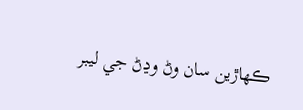ڪهاڙين سان وڻ وڍڻ جي ليبر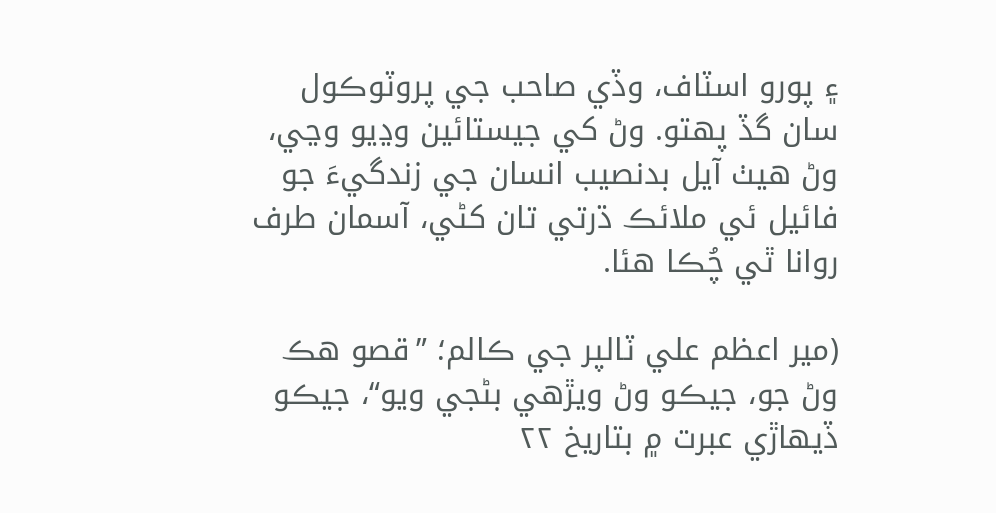۽ پورو اسٽاف، وڏي صاحب جي پروٽوڪول سان گڏ پهتو. وڻ کي جيستائين وڍيو وڃي، وڻ هيٺ آيل بدنصيب انسان جي زندگيءَ جو فائيل ئي ملائڪ ڌرتي تان کڻي، آسمان طرف روانا ٿي چُڪا هئا.

(مير اعظم علي ٽالپر جي ڪالم؛ ”قصو هڪ وڻ جو، جيڪو وڻ ويڙهي بڻجي ويو“، جيڪو ڏيھاڙي عبرت ۾ بتاريخ ۲۲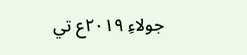جولاءِ ۲۰۱۹ع تي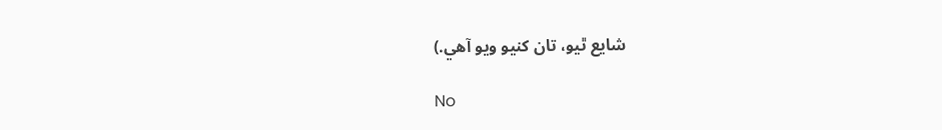شايع ٿيو، تان کنيو ويو آھي.)

No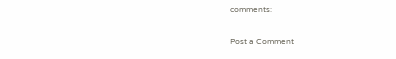comments:

Post a Comment